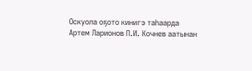Оскуола оҕото кинигэ таһаарда
Артем Ларионов П.И. Кочнев аатынан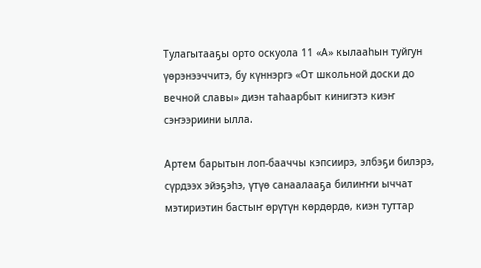Тулагытааҕы орто оскуола 11 «А» кылааһын туйгун үөрэнээччитэ, бу күннэргэ «От школьной доски до вечной славы» диэн таһаарбыт кинигэтэ киэҥ сэҥээриини ылла.

Артем барытын лоп-бааччы кэпсиирэ, элбэҕи билэрэ, сүрдээх эйэҕэһэ, үтүө санаалааҕа билиҥҥи ыччат мэтириэтин бастыҥ өрүтүн көрдөрдө, киэн туттар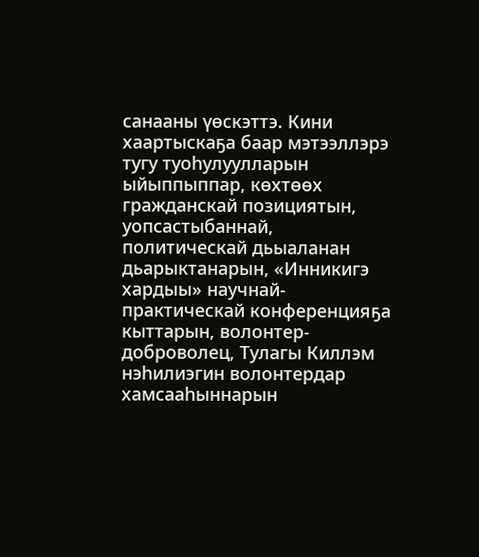санааны үөскэттэ. Кини хаартыскаҕа баар мэтээллэрэ тугу туоһулуулларын ыйыппыппар, көхтөөх гражданскай позициятын, уопсастыбаннай, политическай дьыаланан дьарыктанарын, «Инникигэ хардыы» научнай-практическай конференцияҕа кыттарын, волонтер-доброволец, Тулагы Киллэм нэһилиэгин волонтердар хамсааһыннарын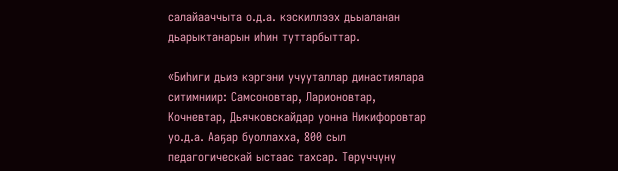салайааччыта о.д.а. кэскиллээх дьыаланан дьарыктанарын иһин туттарбыттар.

«Биһиги дьиэ кэргэни учууталлар династиялара ситимниир: Самсоновтар, Ларионовтар, Кочневтар, Дьячковскайдар уонна Никифоровтар уо.д.а. Ааҕар буоллахха, 800 сыл педагогическай ыстаас тахсар. Төрүччүнү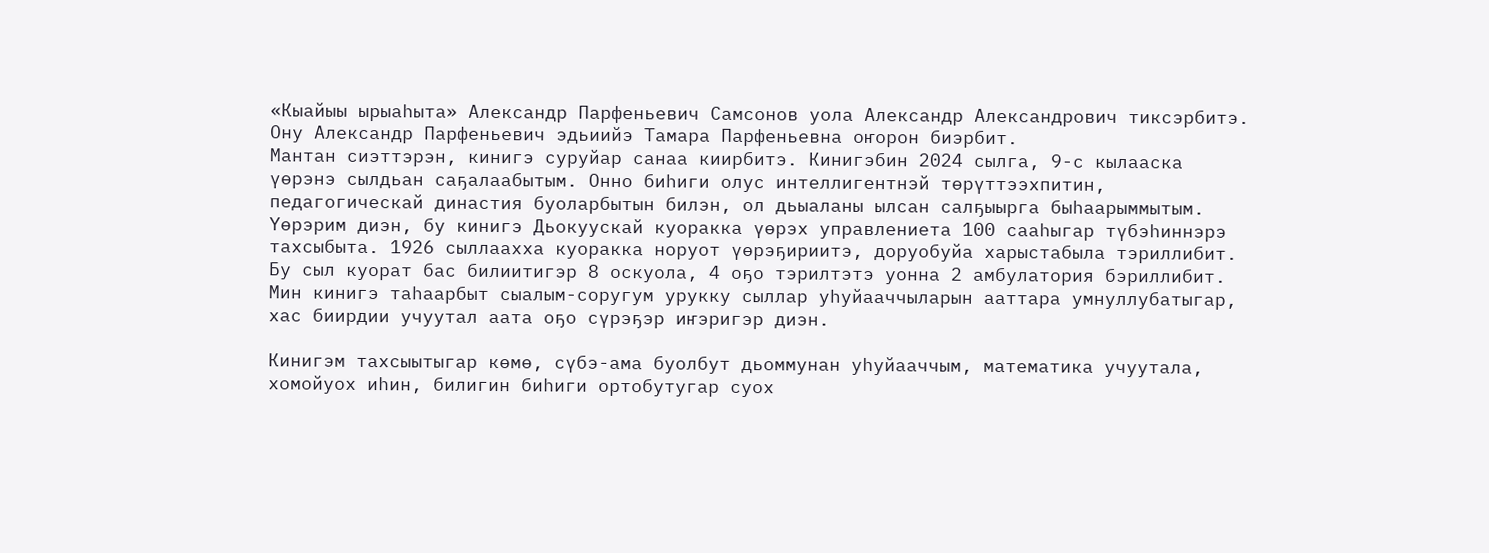«Кыайыы ырыаһыта» Александр Парфеньевич Самсонов уола Александр Александрович тиксэрбитэ. Ону Александр Парфеньевич эдьиийэ Тамара Парфеньевна оҥорон биэрбит.
Мантан сиэттэрэн, кинигэ суруйар санаа киирбитэ. Кинигэбин 2024 сылга, 9-с кылааска үөрэнэ сылдьан саҕалаабытым. Онно биһиги олус интеллигентнэй төрүттээхпитин, педагогическай династия буоларбытын билэн, ол дьыаланы ылсан салҕыырга быһаарыммытым. Үөрэрим диэн, бу кинигэ Дьокуускай куоракка үөрэх управлениета 100 сааһыгар түбэһиннэрэ тахсыбыта. 1926 сыллаахха куоракка норуот үөрэҕириитэ, доруобуйа харыстабыла тэриллибит. Бу сыл куорат бас билиитигэр 8 оскуола, 4 оҕо тэрилтэтэ уонна 2 амбулатория бэриллибит.
Мин кинигэ таһаарбыт сыалым-соругум урукку сыллар уһуйааччыларын ааттара умнуллубатыгар, хас биирдии учуутал аата оҕо сүрэҕэр иҥэригэр диэн.

Кинигэм тахсыытыгар көмө, сүбэ-ама буолбут дьоммунан уһуйааччым, математика учуутала, хомойуох иһин, билигин биһиги ортобутугар суох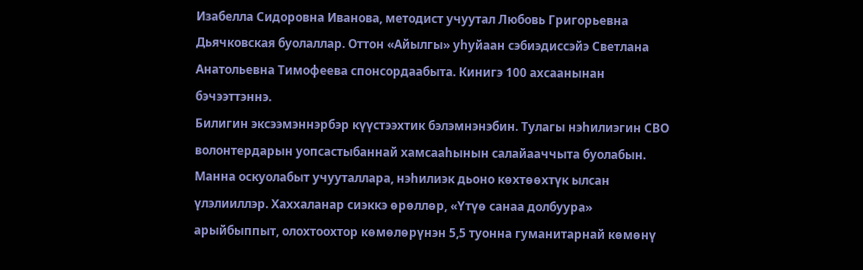Изабелла Сидоровна Иванова, методист учуутал Любовь Григорьевна Дьячковская буолаллар. Оттон «Айылгы» уһуйаан сэбиэдиссэйэ Светлана Анатольевна Тимофеева спонсордаабыта. Кинигэ 100 ахсаанынан бэчээттэннэ.
Билигин эксээмэннэрбэр күүстээхтик бэлэмнэнэбин. Тулагы нэһилиэгин СВО волонтердарын уопсастыбаннай хамсааһынын салайааччыта буолабын. Манна оскуолабыт учууталлара, нэһилиэк дьоно көхтөөхтүк ылсан үлэлииллэр. Хаххаланар сиэккэ өрөллөр, «Үтүө санаа долбуура» арыйбыппыт, олохтоохтор көмөлөрүнэн 5,5 туонна гуманитарнай көмөнү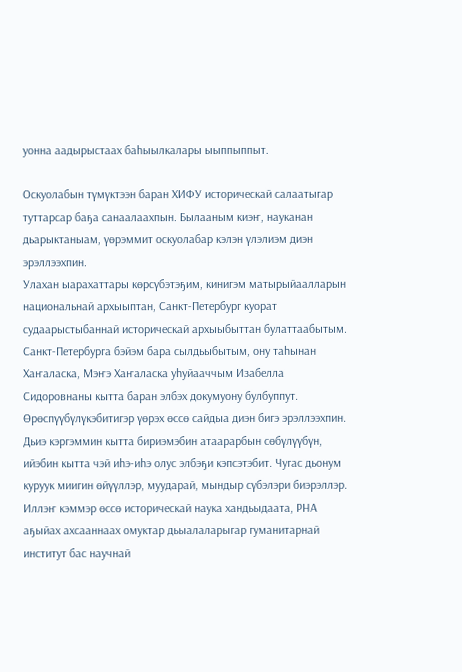уонна аадырыстаах баһыылкалары ыыппыппыт.

Оскуолабын түмүктээн баран ХИФУ историческай салаатыгар туттарсар баҕа санаалаахпын. Былааным киэҥ, науканан дьарыктаныам, үөрэммит оскуолабар кэлэн үлэлиэм диэн эрэллээхпин.
Улахан ыарахаттары көрсүбэтэҕим, кинигэм матырыйаалларын национальнай архыыптан, Санкт-Петербург куорат судаарыстыбаннай историческай архыыбыттан булаттаабытым. Санкт-Петербурга бэйэм бара сылдьыбытым, ону таһынан Хаҥаласка, Мэҥэ Хаҥаласка уһуйааччым Изабелла Сидоровнаны кытта баран элбэх докумуону булбуппут.
Өрөспүүбүлүкэбитигэр үөрэх өссө сайдыа диэн бигэ эрэллээхпин.
Дьиэ кэргэммин кытта бириэмэбин атаарарбын сөбүлүүбүн, ийэбин кытта чэй иһэ-иһэ олус элбэҕи кэпсэтэбит. Чугас дьонум куруук миигин өйүүллэр, муударай, мындыр сүбэлэри биэрэллэр. Иллэҥ кэммэр өссө историческай наука хандьыдаата, РНА аҕыйах ахсааннаах омуктар дьыалаларыгар гуманитарнай институт бас научнай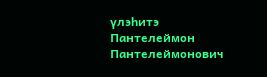үлэһитэ Пантелеймон Пантелеймонович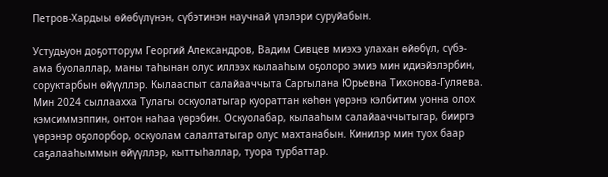Петров-Хардыы өйөбүлүнэн, сүбэтинэн научнай үлэлэри суруйабын.

Устудьуон доҕотторум Георгий Александров, Вадим Сивцев миэхэ улахан өйөбүл, сүбэ-ама буолаллар, маны таһынан олус иллээх кылааһым оҕолоро эмиэ мин идиэйэлэрбин, соруктарбын өйүүллэр. Кылааспыт салайааччыта Саргылана Юрьевна Тихонова-Гуляева. Мин 2024 сыллаахха Тулагы оскуолатыгар куораттан көһөн үөрэнэ кэлбитим уонна олох кэмсиммэппин, онтон наһаа үөрэбин. Оскуолабар, кылааһым салайааччытыгар, бииргэ үөрэнэр оҕолорбор, оскуолам салалтатыгар олус махтанабын. Кинилэр мин туох баар саҕалааһыммын өйүүллэр, кыттыһаллар, туора турбаттар.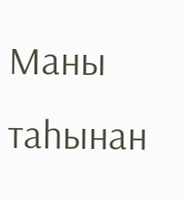Маны таһынан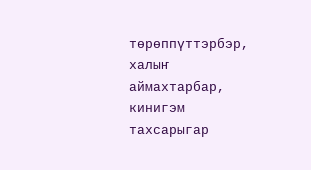төрөппүттэрбэр, халыҥ аймахтарбар, кинигэм тахсарыгар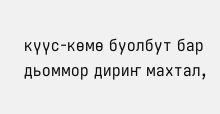күүс-көмө буолбут бар дьоммор дириҥ махтал,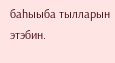баһыыба тылларын этэбин.